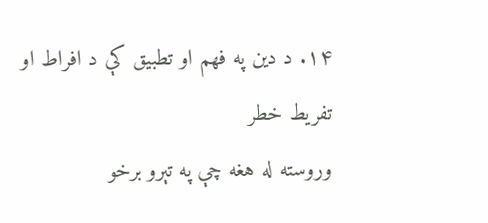۱۴. د دین په فهم او تطبیق کې د افراط او تفریط خطر
وروسته له هغه چې په تېرو برخو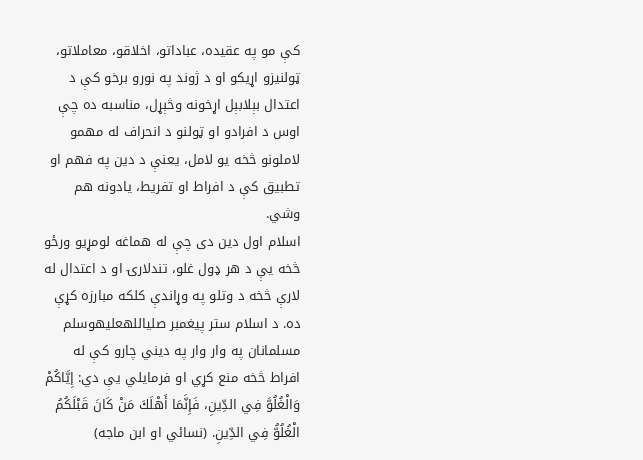کې مو په عقیده، عباداتو، اخلاقو، معاملاتو، ټولنیزو اړیکو او د ژوند په نورو برخو کې د اعتدال بېلابېل اړخونه وڅېړل، مناسبه ده چې اوس د افرادو او ټولنو د انحراف له مهمو لاملونو څخه یو لامل، یعنې د دین په فهم او تطبیق کې د افراط او تفریط، یادونه هم وشي.
اسلام اول دین دی چې له هماغه لومړیو ورځو څخه یې د هر ډول غلو، تندلارۍ او د اعتدال له لارې څخه د وتلو په وړاندې کلکه مبارزه کړې ده. د اسلام ستر پیغمبر صلیاللهعلیهوسلم مسلمانان په وار وار په دیني چارو کې له افراط څخه منع کړي او فرمایلي یې دي: إِيَّاكُمْ وَالْغُلُوَّ فِي الدِّينِ، فَإِنَّمَا أَهْلَكَ مَنْ كَانَ قَبْلَكُمُ الْغُلُوُّ فِي الدِّينِ. (نسائي او ابن ماجه)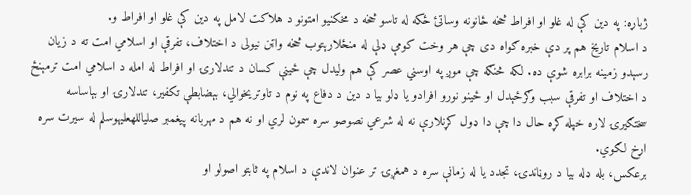ژباړه: په دین کې له غلو او افراط څخه ځانونه وساتئ ځکه له تاسو څخه د مخکنیو امتونو د هلاکت لامل په دین کې غلو او افراط و.
د اسلام تاریخ هم پر دې خبره ګواه دی چې هر وخت کومې ډلې له منځلارېتوب څخه واټن نیولی د اختلاف، تفرقې او اسلامي امت ته د زیان رسېدو زمینه برابره شوې ده. لکه څنګه چې موږ په اوسني عصر کې هم ولیدل چې ځینې کسان د تندلارۍ او افراط له امله د اسلامي امت ترمېنځ د اختلاف او تفرقې سبب وګرځېدل او ځینو نورو افرادو یا ډلو بیا د دین د دفاع په نوم د تاوتریخوالي، بېضابطې تکفیر، تندلارۍ او بېاساسه سختګیرۍ لاره خپله کړه حال دا چې دا ډول کړنلارې نه له شرعي نصوصو سره سمون لري او نه هم د مهربانه پیغمبر صلیاللهعلیهوسلم له سیرت سره اړخ لګوي.
برعکس، بله ډله بیا د روڼاندۍ، تجدد یا له زمانې سره د همغږۍ تر عنوان لاندې د اسلام په ثابتو اصولو او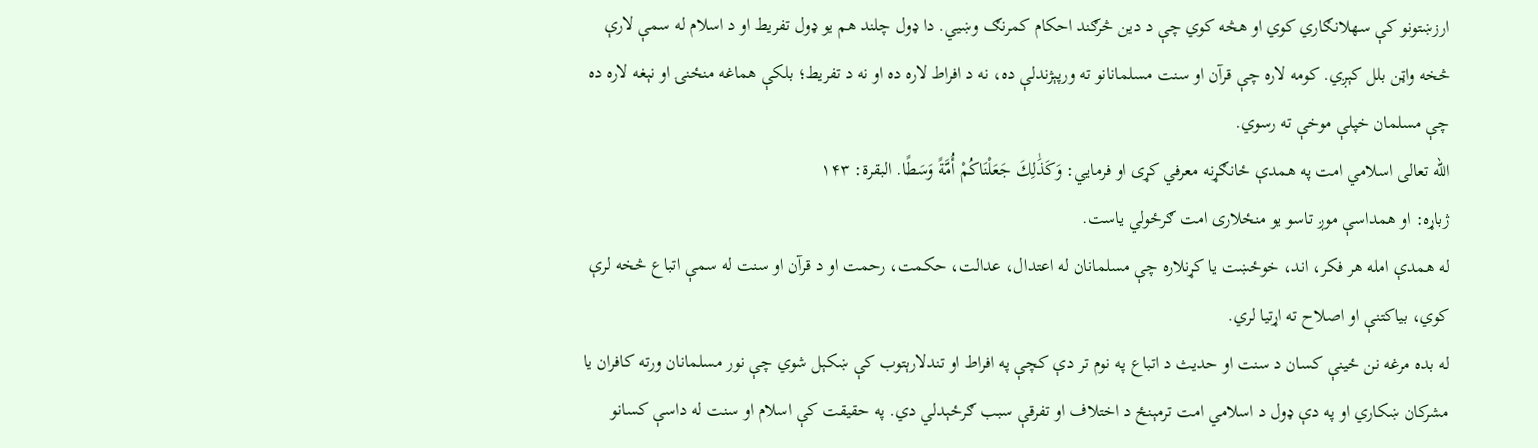ارزښتونو کې سهلانګاري کوي او هڅه کوي چې د دین څرګند احکام کمرنګ وښيي. دا ډول چلند هم یو ډول تفریط او د اسلام له سمې لارې څخه واټن بلل کېږي. کومه لاره چې قرآن او سنت مسلمانانو ته ورپېژندلې ده، نه د افراط لاره ده او نه د تفریط؛ بلکې هماغه منځنۍ او نېغه لاره ده چې مسلمان خپلې موخې ته رسوي.
الله تعالی اسلامي امت په همدې ځانګړنه معرفي کړی او فرمایي: وَكَذَٰلِكَ جَعَلْنَاكُمْ أُمَّةً وَسَطًا. البقرة: ۱۴۳
ژباړه: او همداسې موږ تاسو یو منځلاری امت ګرځولي یاست.
له همدې امله هر فکر، اند، خوځښت یا کړنلاره چې مسلمانان له اعتدال، عدالت، حکمت، رحمت او د قرآن او سنت له سمې اتباع څخه لرې کوي، بیاکتنې او اصلاح ته اړتیا لري.
له بده مرغه نن ځینې کسان د سنت او حدیث د اتباع په نوم تر دې کچې په افراط او تندلارېتوب کې ښکېل شوي چې نور مسلمانان ورته کافران یا مشرکان ښکاري او په دې ډول د اسلامي امت ترمېنځ د اختلاف او تفرقې سبب ګرځېدلي دي. په حقیقت کې اسلام او سنت له داسې کسانو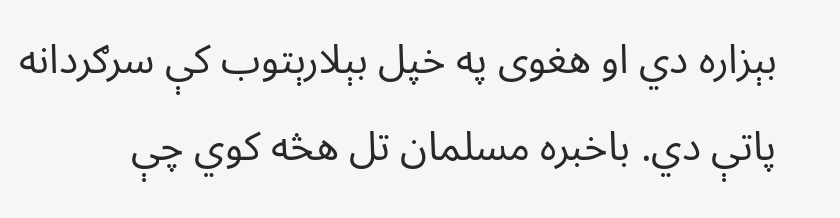بېزاره دي او هغوی په خپل بېلارېتوب کې سرګردانه پاتې دي. باخبره مسلمان تل هڅه کوي چې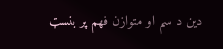دین د سم او متوازن فهم پر بنسټ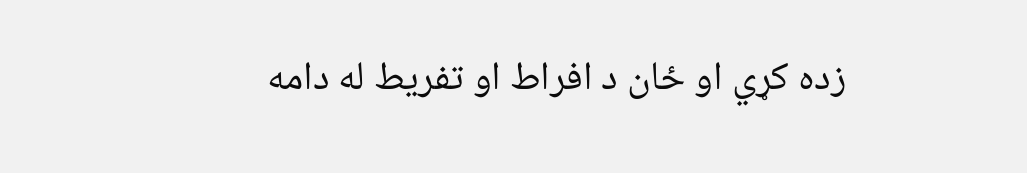زده کړي او ځان د افراط او تفریط له دامه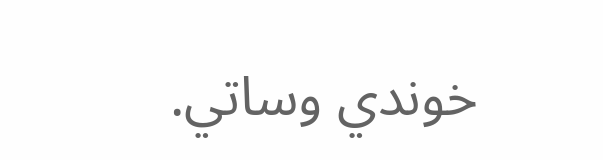خوندي وساتي.